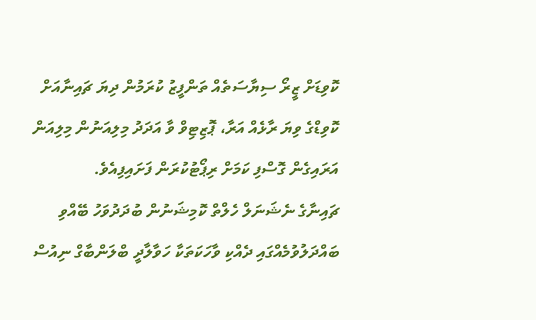ކޮވިޑަށް ޒީރޯ ސިޔާސަތެއް ތަންފީޒު ކުރަމުން ދިޔަ ޗައިނާއަށް ކޮވިޑްގެ ވިޔަ ރާޅެއް އަރާ، ޕޮޒިޓިވް ވާ އަދަދު މިލިއަނުން މިލިއަން އަރައިގެން ގޮސްފި ކަމަށް ރިޕޯޓުކުރަން ފަށައިފިއެވެ.
ޗައިނާގެ ނެޝަނަލް ހެލްތް ކޮމިޝަނުން ބުދަދުވަހު ބޭއްވި ބައްދަލުވުމެއްގައި ދެއްކި ވާހަކަތަކާ ހަވާލާދީ ބްލަންބާގް ނިއުސް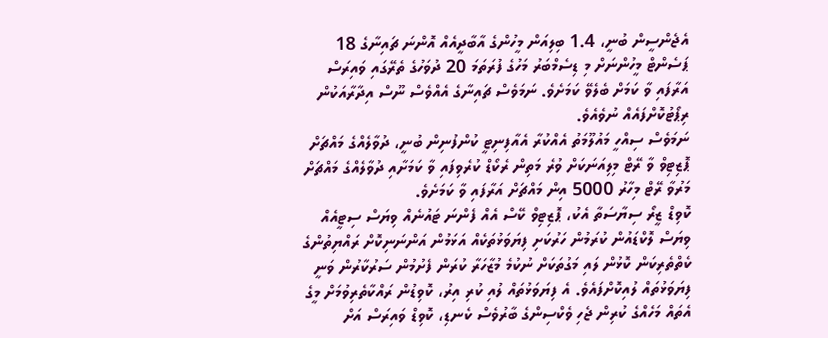އެޖެންސީން ބުނީ، 1.4 ބިލިއަން މީހުންގެ އާބާދީއެއް އޮންނަ ޗައިނާގެ 18 ޕަސެންޓް މީހުންނަށް މި ޑިސެމްބަރު މަހުގެ ފުރަތަމަ 20 ދުވަހުގެ ތެރޭގައި ވައިރަސް އަރާފައި ވާ ކަމަށް ބެލެވޭ ކަމަށެވެ. ނަމަވެސް ޗައިނާގެ އެއްވެސް ނޫސް އިދާރާއަކުން ރިޕޯޓުކޮށްފައެއް ނުވެއެވެ.
ނަމަވެސް ސިއްހީ މައުލޫމަތު އެއްކުރާ އެއާފިނިޓީ ކުންފުނިން ބުނީ، ދުވާލެއްގެ މައްޗަށް ޕޮޒިޓިވް ވާ ރޭޓް މިލިއަނަކަށް ވުރެ މަތިން ރެކޯޑް ކުރެވިފައި ވާ ކަމަށާއި ދުވާލެއްގެ މައްޗަށް މަރުވާ ރޭޓް މިހާރު 5000 އިން މައްޗަށް އަރާފައި ވާ ކަމަށެވެ.
ކޮވިޑް ޒީރޯ ސިޔާސަތާ އެކު، ޕޮޒިޓިވް ކޭސް އެއް ފެންނަ ޓައުނެއް ވިޔަސް ސިޓީއެއް ވިޔަސް ލޮކްޑައުން ކުރަމުން ހަރުކަށި ފިޔަވަޅުތަކެއް އަޅަމުން އަންނަނިކޮށް ރައްޔިތުންގެ ކެތްތެރިކަން ކޮޅުން ލައި މަގުތަކަށް ނުކުމެ މުޒާހަރާ ކުރަން ފެށުމުން ސަރުކާރުން ވަނީ ފިޔަވަޅުތައް ލުއިކޮށްފައެވެ. އެ ފިޔަވަޅުތައް ލުއި ކުރި އިރު، ކޮވިޑުން ރައްކާތެރިވުމަށް މީގެ އެތައް މަހެއްގެ ކުރިން ޖެހި ވެކްސިންގެ ބާރުވެސް ކެނޑި، ކޮވިޑް ވައިރަސް އަށް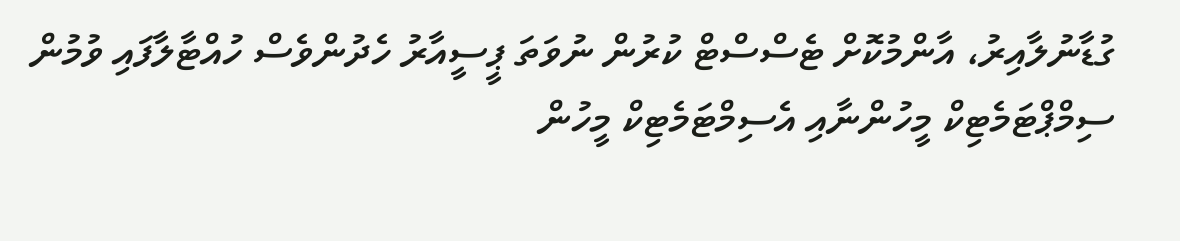ގުޑާނުލާއިރު، އާންމުކޮށް ޓެސްސްޓް ކުރުން ނުވަތަ ޕީސީއާރު ހެދުންވެސް ހުއްޓާލާފައި ވުމުން ސިމްޕްޓަމެޓިކް މީހުންނާއި އެސިމްޓަމެޓިކް މީހުން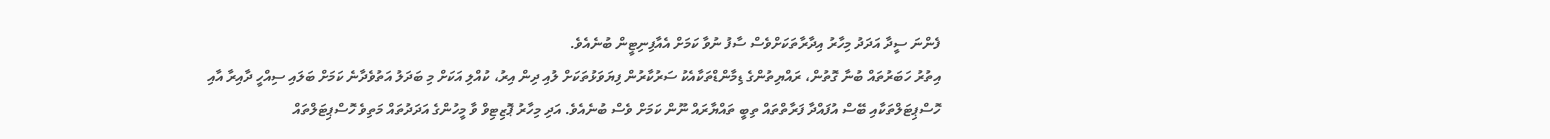ފެންނަ ސީދާ އަދަދު މިހާރު އިދާރާތަކަށްވެސް ސާފު ނުވާ ކަމަށް އެއާފިނިޓީން ބުނެއެވެ.
އިތުރު ހަބަރުތައް ބުނާ ގޮތުން، ރައްޔިތުންގެ ޑިމާންޑްތަކާއެކު ސަރުކާރުން ފިޔަވަޅުތަކަށް ލުއި ދިން އިރު، ކުއްލި އަކަށް މި ބަދަލު އަތުވެދާނެ ކަމަށް ބަލައި ސިއްހީ ދާއިރާ އާއި ހޮސްޕިޓަލްތަކާއި ބޭސް އުފައްދާ ފަރާތްތައް ތިބީ ތައްޔާރައް ނޫން ކަމަށް ވެސް ބުނެއެވެ. އަދި މިހާރު ޕޮޒިޓިވް ވާ މީހުންގެ އަދަދުތައް މަތިވެ ހޮސްޕިޓަލްތައް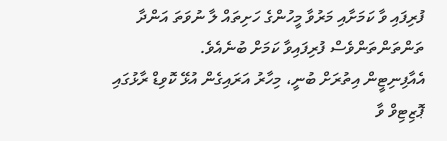ފުރިފައި ވާ ކަމަށާއި މަރުވާ މީހުންގެ ހަށިތައް ލާ ނުވަތަ އަންދާ ތަންތަންތަންވެސް ފުރިފައިވާ ކަމަށް ބުނެއެވެ.
އެއާފިނިޓީން އިތުރަށް ބުނީ، މިހާރު އަރައިގެން އުޅޭ ކޮވިޑް ރާޅުގައި ޕޮޒިޓިވް ވާ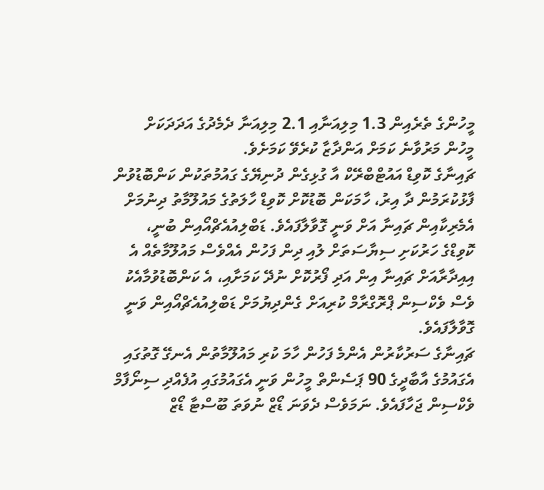މީހުންގެ ތެރެއިން 1.3 މިލިއަނާއި 2.1 މިލިއަނާ ދެމެދުގެ އަދަދަކަށް މީހުން މަރުވާނެ ކަމަށް އަންދާޒާ ކުރެވޭ ކަމަށެވެ.
ޗައިނާގެ ކޮވިޑް އައުޓްބްރޭކް އާ ގުޅިގެން ދުނިޔޭގެ ގައުމުތަކުން ކަންބޮޑުވުން ފާޅުކުރަމުން ދާ އިރު، ހާމަކަން ބޮޑުކޮށް ކޮވިޑް ހާލަތުގެ މައުލޫމާތު ދިނުމަށް އެމެރިކާއިން ޗައިނާ އަށް ވަނީ ގޮވާލާފައެވެ. ޑަބްލިއުއެޗްއޯއިން ބުނީ، ކޮވިޑްގެ ހަރުކަށި ސިޔާސަތަށް ލުއި ދިން ފަހުން އެއްވެސް މައުލޫމާތެއް އެ އިއިދާރާއަށް ޗައިނާ އިން އަދި ފޯރުކޮށް ނުދޭ ކަމަށާއި، އެ ކަންބޮޑުވުމާއެކު ވެސް ވެކްސިން ޕްރޮގްރާމް ކުރިއަށް ގެންދިޔުމަށް ޑަބްލިއުއެޗްއޯއިން ވަނީ ގޮވާލާފައެވެ.
ޗައިނާގެ ސަރުކާރުން އެންމެ ފަހުން ހާމަ ކުރި މައުލޫމާތުން އެނގޭ ގޮތުގައި އެގައުމުގެ އާބާދީގެ 90 ޕަސެންތް މީހުން ވަނީ އެގައުމުގައި އުފެއްދި ސިނޯފާމް ވެކްސިން ޖަހާފައެވެ. ނަމަވެސް ދެވަނަ ޑޯޒް ނުވަތަ ބޫސްޓާ ޑޯޒް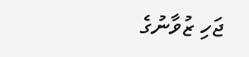ޖަހި ޒުވާނުގެ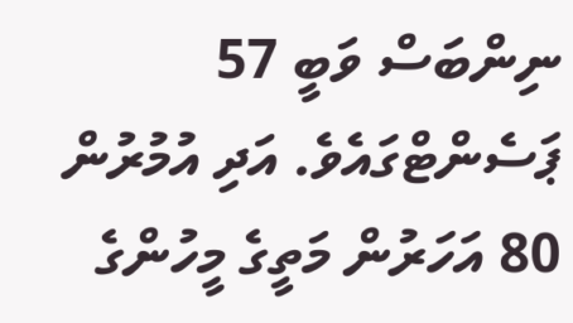ނިންބަސް ވަބީ 57 ޕަސެންޓްގައެވެ. އަދި އުމުރުން 80 އަހަރުން މަތީގެ މީހުންގެ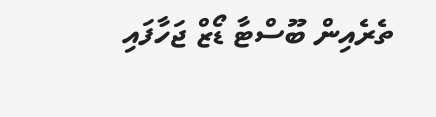ތެރެއިން ބޫސްޓާ ޑޯޒް ޖަހާފައި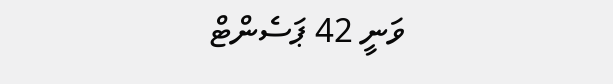ވަނީ 42 ޕަސެންޓް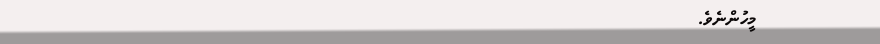މީހުންނެވެ.